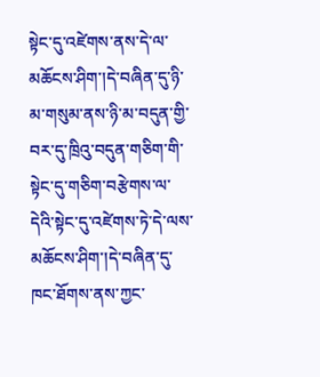སྟེང་དུ་འཛེགས་ནས་དེ་ལ་མཆོངས་ཤིག་།དེ་བཞིན་དུ་ཉི་མ་གསུམ་ནས་ཉི་མ་བདུན་གྱི་བར་དུ་ཁྲིའུ་བདུན་གཅིག་གི་སྟེང་དུ་གཅིག་བརྩེགས་ལ་དེའི་སྟེང་དུ་འཛེགས་ཏེ་དེ་ལས་མཆོངས་ཤིག་།དེ་བཞིན་དུ་ཁང་ཐོགས་ནས་ཀྱང་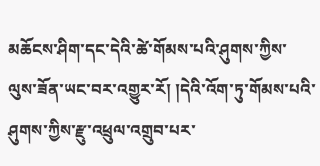མཆོངས་ཤིག་དང་དེའི་ཚེ་གོམས་པའི་ཤུགས་ཀྱིས་ལུས་ཟོན་ཡང་བར་འགྱུར་རོ། །དེའི་འོག་ཏུ་གོམས་པའི་ཤུགས་ཀྱིས་རྫུ་འཕྲུལ་འགྲུབ་པར་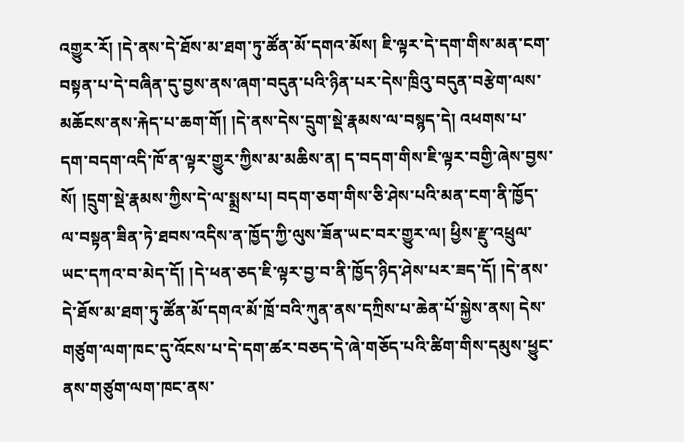འགྱུར་རོ། །དེ་ནས་དེ་ཐོས་མ་ཐག་ཏུ་ཚོན་མོ་དགའ་མོས། ཇི་ལྟར་དེ་དག་གིས་མན་ངག་བསྟན་པ་དེ་བཞིན་དུ་བྱས་ནས་ཞག་བདུན་པའི་ཉིན་པར་དེས་ཁྲིའུ་བདུན་བརྩེག་ལས་མཆོངས་ནས་རྐེད་པ་ཆག་གོ། །དེ་ནས་དེས་དྲུག་སྡེ་རྣམས་ལ་བསྙད་དེ། འཕགས་པ་དག་བདག་འདི་ཁོ་ན་ལྟར་གྱུར་ཀྱིས་མ་མཆིས་ན། ད་བདག་གིས་ཇི་ལྟར་བགྱི་ཞེས་བྱས་སོ། །དྲུག་སྡེ་རྣམས་ཀྱིས་དེ་ལ་སྨྲས་པ། བདག་ཅག་གིས་ཅི་ཤེས་པའི་མན་ངག་ནི་ཁྱོད་ལ་བསྟན་ཟིན་ཏེ་ཐབས་འདིས་ན་ཁྱོད་ཀྱི་ལུས་ཟོན་ཡང་བར་གྱུར་ལ། ཕྱིས་རྫུ་འཕྲུལ་ཡང་དཀའ་བ་མེད་དོ། །དེ་ཕན་ཅད་ཇི་ལྟར་བྱ་བ་ནི་ཁྱོད་ཉིད་ཤེས་པར་ཟད་དོ། །དེ་ནས་དེ་ཐོས་མ་ཐག་ཏུ་ཚོན་མོ་དགའ་མོ་ཁྲོ་བའི་ཀུན་ནས་དཀྲིས་པ་ཆེན་པོ་སྐྱེས་ནས། དེས་གཙུག་ལག་ཁང་དུ་འོངས་པ་དེ་དག་ཚར་བཅད་དེ་ཞེ་གཅོད་པའི་ཚིག་གིས་དམུས་ཕྱུང་ནས་གཙུག་ལག་ཁང་ནས་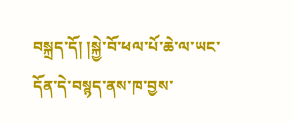བསྐྲད་དོ། །སྐྱེ་བོ་ཕལ་པོ་ཆེ་ལ་ཡང་དོན་དེ་བསྙད་ནས་ཁ་བྱས་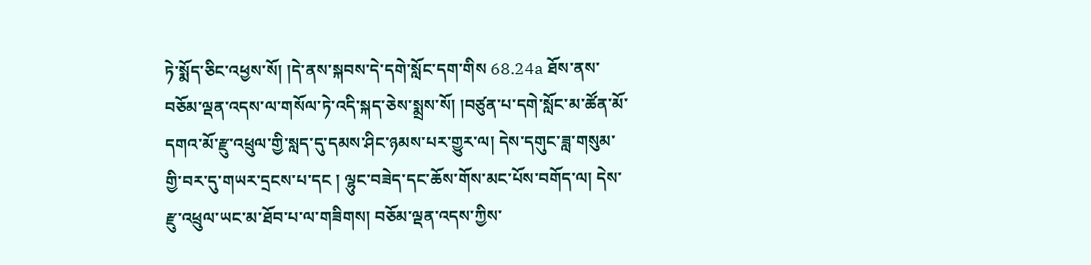ཏེ་སྨོད་ཅིང་འཕྱས་སོ། །དེ་ནས་སྐབས་དེ་དགེ་སློང་དག་གིས 68.24a ཐོས་ནས་བཅོམ་ལྡན་འདས་ལ་གསོལ་ཏེ་འདི་སྐད་ཅེས་སྨྲས་སོ། །བཙུན་པ་དགེ་སློང་མ་ཚོན་མོ་དགའ་མོ་རྫུ་འཕྲུལ་གྱི་སླད་དུ་དམས་ཤིང་ཉམས་པར་གྱུར་ལ། དེས་དགུང་ཟླ་གསུམ་གྱི་བར་དུ་གཡར་དྲངས་པ་དང ། ལྷུང་བཟེད་དང་ཆོས་གོས་མང་པོས་བགོད་ལ། དེས་རྫུ་འཕྲུལ་ཡང་མ་ཐོབ་པ་ལ་གཟིགས། བཅོམ་ལྡན་འདས་ཀྱིས་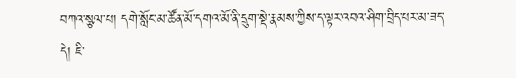བཀའ་སྩལ་པ། དགེ་སློང་མ་ཚོན་མོ་དགའ་མོ་ནི་དྲུག་སྡེ་རྣམས་ཀྱིས་ད་ལྟར་འབའ་ཤིག་བྲིད་པར་མ་ཟད་དེ། ཇི་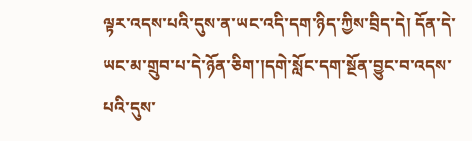ལྟར་འདས་པའི་དུས་ན་ཡང་འདི་དག་ཉིད་ཀྱིས་བྲིད་དེ། དོན་དེ་ཡང་མ་གྲུབ་པ་དེ་ཉོན་ཅིག་།དགེ་སློང་དག་སྔོན་བྱུང་བ་འདས་པའི་དུས་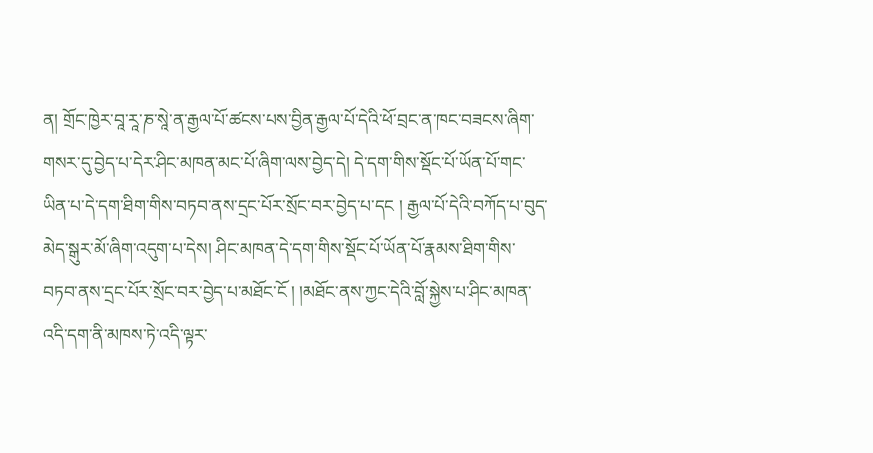ན། གྲོང་ཁྱེར་བཱ་རཱ་ཎ་སཱེ་ན་རྒྱལ་པོ་ཚངས་པས་བྱིན་རྒྱལ་པོ་དེའི་ཕོ་བྲང་ན་ཁང་བཟངས་ཞིག་གསར་དུ་བྱེད་པ་དེར་ཤིང་མཁན་མང་པོ་ཞིག་ལས་བྱེད་དེ། དེ་དག་གིས་སྡོང་པོ་ཡོན་པོ་གང་ཡིན་པ་དེ་དག་ཐིག་གིས་བཏབ་ནས་དྲང་པོར་སྲོང་བར་བྱེད་པ་དང ། རྒྱལ་པོ་དེའི་བཀོད་པ་བུད་མེད་སྒུར་མོ་ཞིག་འདུག་པ་དེས། ཤིང་མཁན་དེ་དག་གིས་སྡོང་པོ་ཡོན་པོ་རྣམས་ཐིག་གིས་བཏབ་ནས་དྲང་པོར་སྲོང་བར་བྱེད་པ་མཐོང་ངོ ། །མཐོང་ནས་ཀྱང་དེའི་བློ་སྐྱེས་པ་ཤིང་མཁན་འདི་དག་ནི་མཁས་ཏེ་འདི་ལྟར་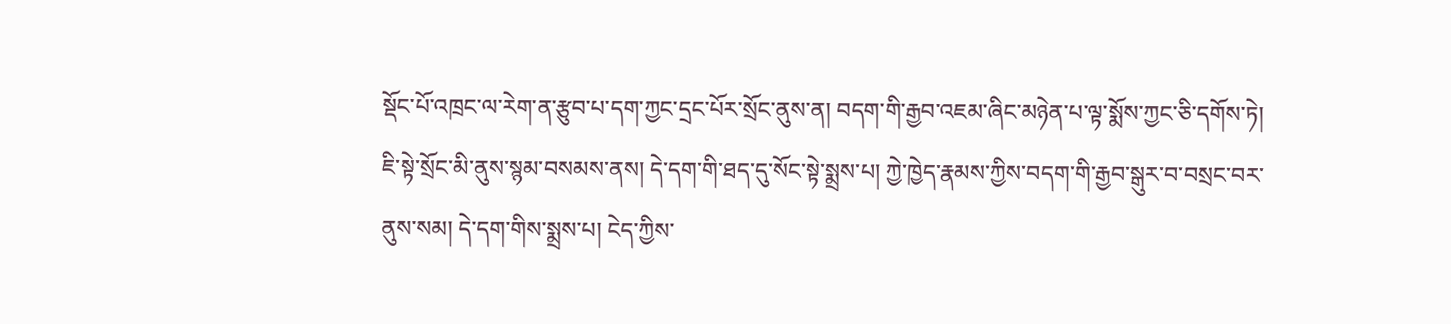སྡོང་པོ་འཁྲང་ལ་རེག་ན་རྩུབ་པ་དག་ཀྱང་དྲང་པོར་སྲོང་ནུས་ན། བདག་གི་རྒྱབ་འཇམ་ཞིང་མཉེན་པ་ལྟ་སྨོས་ཀྱང་ཅི་དགོས་ཏེ། ཇི་སྟེ་སྲོང་མི་ནུས་སྙམ་བསམས་ནས། དེ་དག་གི་ཐད་དུ་སོང་སྟེ་སྨྲས་པ། ཀྱེ་ཁྱེད་རྣམས་ཀྱིས་བདག་གི་རྒྱབ་སྒུར་བ་བསྲང་བར་ནུས་སམ། དེ་དག་གིས་སྨྲས་པ། ངེད་ཀྱིས་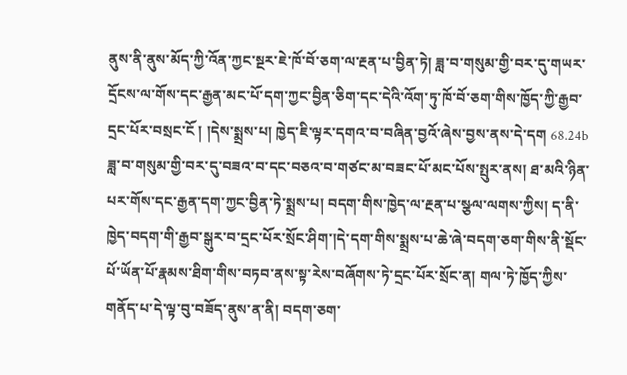ནུས་ནི་ནུས་མོད་ཀྱི་འོན་ཀྱང་སྔར་ཇེ་ཁོ་བོ་ཅག་ལ་རྔན་པ་བྱིན་ཏེ། ཟླ་བ་གསུམ་གྱི་བར་དུ་གཡར་དྲོངས་ལ་གོས་དང་རྒྱན་མང་པོ་དག་ཀྱང་བྱིན་ཅིག་དང་དེའི་འོག་ཏུ་ཁོ་བོ་ཅག་གིས་ཁྱོད་ཀྱི་རྒྱབ་དྲང་པོར་བསྲང་ངོ ། །དེས་སྨྲས་པ། ཁྱེད་ཇི་ལྟར་དགའ་བ་བཞིན་བྱའོ་ཞེས་བྱས་ནས་དེ་དག 68.24b ཟླ་བ་གསུམ་གྱི་བར་དུ་བཟའ་བ་དང་བཅའ་བ་གཙང་མ་བཟང་པོ་མང་པོས་སྤུར་ནས། ཐ་མའི་ཉིན་པར་གོས་དང་རྒྱན་དག་ཀྱང་བྱིན་ཏེ་སྨྲས་པ། བདག་གིས་ཁྱེད་ལ་རྔན་པ་སྩལ་ལགས་ཀྱིས། ད་ནི་ཁྱེད་བདག་གི་རྒྱབ་སྒུར་བ་དྲང་པོར་སྲོང་ཤིག་།དེ་དག་གིས་སྨྲས་པ་ཆེ་ཞེ་བདག་ཅག་གིས་ནི་སྡོང་པོ་ཡོན་པོ་རྣམས་ཐིག་གིས་བཏབ་ནས་སྟ་རེས་བཞོགས་ཏེ་དྲང་པོར་སྲོང་ན། གལ་ཏེ་ཁྱོད་ཀྱིས་གནོད་པ་དེ་ལྟ་བུ་བཟོད་ནུས་ན་ནི། བདག་ཅག་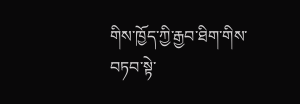གིས་ཁྱོད་ཀྱི་རྒྱབ་ཐིག་གིས་བཏབ་སྟེ་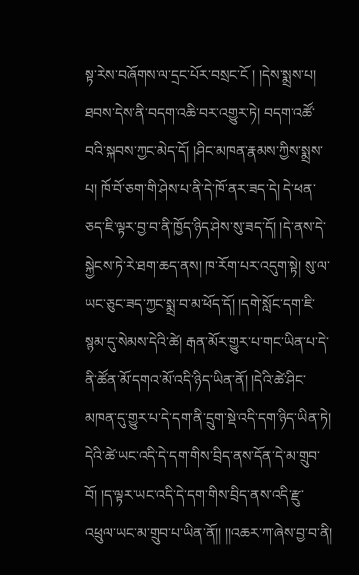སྟ་རེས་བཞོགས་ལ་དྲང་པོར་བསྲང་ངོ ། །དེས་སྨྲས་པ། ཐབས་དེས་ནི་བདག་འཆི་བར་འགྱུར་ཏེ། བདག་འཚོ་བའི་སྐབས་ཀྱང་མེད་དོ། །ཤིང་མཁན་རྣམས་ཀྱིས་སྨྲས་པ། ཁོ་བོ་ཅག་གི་ཤེས་པ་ནི་དེ་ཁོ་ནར་ཟད་དེ། དེ་ཕན་ཅད་ཇི་ལྟར་བྱ་བ་ནི་ཁྱོད་ཉིད་ཤེས་སུ་ཟད་དོ། །དེ་ནས་དེ་སྐྱེངས་ཏེ་རེ་ཐག་ཆད་ནས། ཁ་རོག་པར་འདུག་སྟེ། སུ་ལ་ཡང་ཅུང་ཟད་ཀྱང་སྨྲ་བ་མ་ཕོད་དོ། །དགེ་སློང་དག་ཇི་སྙམ་དུ་སེམས་དེའི་ཚེ། རྒན་མོར་གྱུར་པ་གང་ཡིན་པ་དེ་ནི་ཚོན་མོ་དགའ་མོ་འདི་ཉིད་ཡིན་ནོ། །དེའི་ཚེ་ཤིང་མཁན་དུ་གྱུར་པ་དེ་དག་ནི་དྲུག་སྡེ་འདི་དག་ཉིད་ཡིན་ཏེ། དེའི་ཚེ་ཡང་འདི་དེ་དག་གིས་བྲིད་ནས་དོན་དེ་མ་གྲུབ་བོ། །ད་ལྟར་ཡང་འདི་དེ་དག་གིས་བྲིད་ནས་འདི་རྫུ་འཕྲུལ་ཡང་མ་གྲུབ་པ་ཡིན་ནོ།། །།འཆར་ཀ་ཞེས་བྱ་བ་ནི།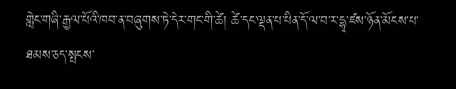གླེང་གཞི་རྒྱལ་པོའི་ཁབ་ན་བཞུགས་ཏེ་དེར་གང་གི་ཚེ། ཚེ་དང་ལྡན་པ་པིན་དོ་ལ་བ་ར་དྷྭ་ཛས་ཉོན་མོངས་པ་ཐམས་ཅད་སྤངས་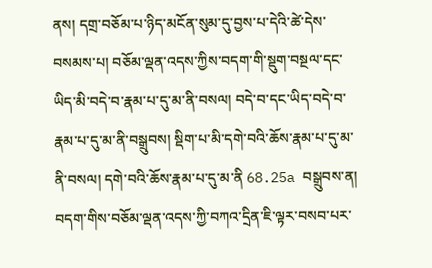ནས། དགྲ་བཅོམ་པ་ཉིད་མངོན་སུམ་དུ་བྱས་པ་དེའི་ཚེ་དེས་བསམས་པ། བཅོམ་ལྡན་འདས་ཀྱིས་བདག་གི་སྡུག་བསྔལ་དང་ཡིད་མི་བདེ་བ་རྣམ་པ་དུ་མ་ནི་བསལ། བདེ་བ་དང་ཡིད་བདེ་བ་རྣམ་པ་དུ་མ་ནི་བསྒྲུབས། སྡིག་པ་མི་དགེ་བའི་ཆོས་རྣམ་པ་དུ་མ་ནི་བསལ། དགེ་བའི་ཆོས་རྣམ་པ་དུ་མ་ནི 68.25a བསྒྲུབས་ན། བདག་གིས་བཅོམ་ལྡན་འདས་ཀྱི་བཀའ་དྲིན་ཇི་ལྟར་བསབ་པར་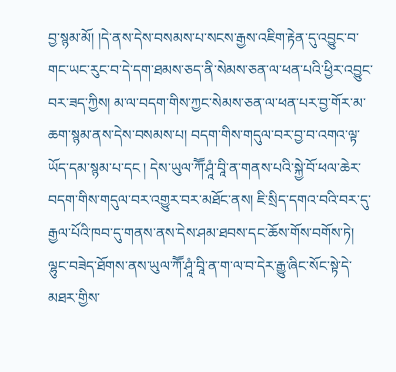བྱ་སྙམ་མོ། །དེ་ནས་དེས་བསམས་པ་སངས་རྒྱས་འཇིག་རྟེན་དུ་འབྱུང་བ་གང་ཡང་རུང་བ་དེ་དག་ཐམས་ཅད་ནི་སེམས་ཅན་ལ་ཕན་པའི་ཕྱིར་འབྱུང་བར་ཟད་ཀྱིས། མ་ལ་བདག་གིས་ཀྱང་སེམས་ཅན་ལ་ཕན་པར་བྱ་གོར་མ་ཆག་སྙམ་ནས་དེས་བསམས་པ། བདག་གིས་གདུལ་བར་བྱ་བ་འགའ་ལྟ་ཡོད་དམ་སྙམ་པ་དང ། དེས་ཡུལ་ཀཽ་ཤཱཾ་བཱི་ན་གནས་པའི་སྐྱེ་བོ་ཕལ་ཆེར་བདག་གིས་གདུལ་བར་འགྱུར་བར་མཐོང་ནས། ཇི་སྲིད་དགའ་བའི་བར་དུ་རྒྱལ་པོའི་ཁབ་དུ་གནས་ནས་དེས་ཤམ་ཐབས་དང་ཆོས་གོས་བགོས་ཏེ། ལྷུང་བཟེད་ཐོགས་ནས་ཡུལ་ཀཽ་ཤཱཾ་བཱི་ན་ག་ལ་བ་དེར་རྒྱུ་ཞིང་སོང་སྟེ་དེ་མཐར་གྱིས་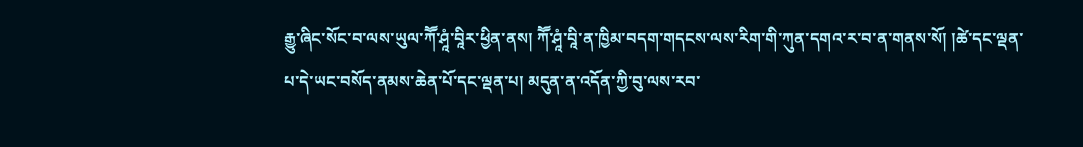རྒྱུ་ཞིང་སོང་བ་ལས་ཡུལ་ཀཽ་ཤཱཾ་བཱིར་ཕྱིན་ནས། ཀཽ་ཤཱཾ་བཱི་ན་ཁྱིམ་བདག་གདངས་ལས་རིག་གི་ཀུན་དགའ་ར་བ་ན་གནས་སོ། །ཚེ་དང་ལྡན་པ་དེ་ཡང་བསོད་ནམས་ཆེན་པོ་དང་ལྡན་པ། མདུན་ན་འདོན་ཀྱི་བུ་ལས་རབ་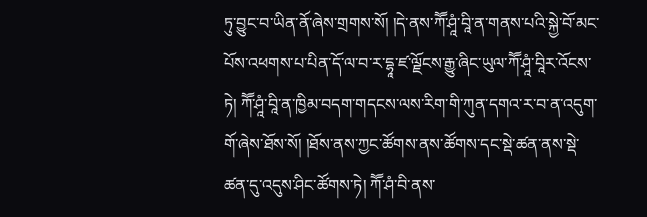ཏུ་བྱུང་བ་ཡིན་ནོ་ཞེས་གྲགས་སོ། །དེ་ནས་ཀཽ་ཤཱཾ་བཱི་ན་གནས་པའི་སྐྱེ་བོ་མང་པོས་འཕགས་པ་པིན་དོ་ལ་བ་ར་དྷཱ་ཛ་ལྗོངས་རྒྱུ་ཞིང་ཡུལ་ཀཽ་ཤཱཾ་བཱིར་འོངས་ཏེ། ཀཽ་ཤཱཾ་བཱི་ན་ཁྱིམ་བདག་གདངས་ལས་རིག་གི་ཀུན་དགའ་ར་བ་ན་འདུག་གོ་ཞེས་ཐོས་སོ། །ཐོས་ནས་ཀྱང་ཚོགས་ནས་ཚོགས་དང་སྡེ་ཚན་ནས་སྡེ་ཚན་དུ་འདུས་ཤིང་ཚོགས་ཏེ། ཀཽ་ཤཾ་བི་ནས་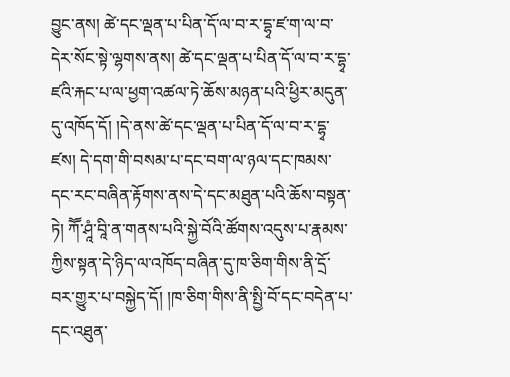བྱུང་ནས། ཚེ་དང་ལྡན་པ་པིན་དོ་ལ་བ་ར་དྷྭ་ཛ་ག་ལ་བ་དེར་སོང་སྟེ་ལྷགས་ནས། ཚེ་དང་ལྡན་པ་པིན་དོ་ལ་བ་ར་དྷྭ་ཛའི་རྐང་པ་ལ་ཕྱག་འཚལ་ཏེ་ཆོས་མཉན་པའི་ཕྱིར་མདུན་དུ་འཁོད་དོ། །དེ་ནས་ཚེ་དང་ལྡན་པ་པིན་དོ་ལ་བ་ར་དྷྭ་ཛས། དེ་དག་གི་བསམ་པ་དང་བག་ལ་ཉལ་དང་ཁམས་དང་རང་བཞིན་རྟོགས་ནས་དེ་དང་མཐུན་པའི་ཆོས་བསྟན་ཏེ། ཀཽ་ཤཱཾ་བཱི་ན་གནས་པའི་སྐྱེ་བོའི་ཚོགས་འདུས་པ་རྣམས་ཀྱིས་སྟན་དེ་ཉིད་ལ་འཁོད་བཞིན་དུ་ཁ་ཅིག་གིས་ནི་དྲོ་བར་གྱུར་པ་བསྐྱེད་དོ། །ཁ་ཅིག་གིས་ནི་སྤྱི་བོ་དང་བདེན་པ་དང་འཐུན་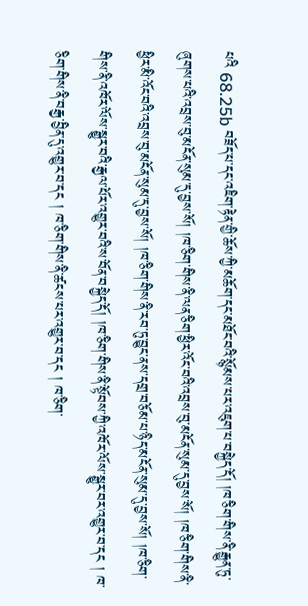པའི 68.25b བཟོད་པ་དང་འཇིག་རྟེན་གྱི་ཆོས་ཀྱི་མཆོག་དང་མཐོང་བའི་སྙོམས་པར་འཇུག་པ་བསྐྱེད་དོ། །ཁ་ཅིག་གིས་ནི་རྒྱུན་ཏུ་ཞུགས་པའི་འབྲས་བུ་མངོན་སུམ་དུ་བྱས་སོ། །ཁ་ཅིག་གིས་ནི་ལན་ཅིག་ཕྱིར་འོང་བའི་འབྲས་བུ་མངོན་སུམ་དུ་བྱས་སོ། །ཁ་ཅིག་གིས་ནི་ཕྱིར་མི་འོང་བའི་འབྲས་བུ་མངོན་སུམ་དུ་བྱས་སོ། །ཁ་ཅིག་གིས་ནི་རབ་ཏུ་བྱུང་ནས་དགྲ་བཅོམ་པ་ཉིད་མངོན་སུམ་དུ་བྱས་སོ། །ཁ་ཅིག་གིས་ནི་འཁོར་ལོས་སྒྱུར་བའི་རྒྱལ་པོར་འགྱུར་བའི་ས་བོན་བསྐྱེད་དོ། །ཁ་ཅིག་གིས་ནི་སྟོབས་ཀྱི་འཁོར་ལོས་སྒྱུར་བར་འགྱུར་བ་དང ། ཁ་ཅིག་གིས་ནི་བརྒྱ་བྱིན་དུ་འགྱུར་བ་དང ། ཁ་ཅིག་གིས་ནི་ཚངས་པར་འགྱུར་བ་དང ། ཁ་ཅིག་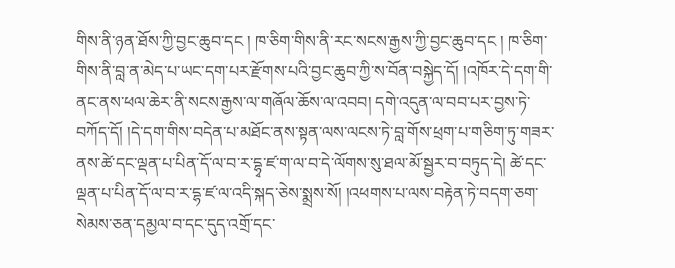གིས་ནི་ཉན་ཐོས་ཀྱི་བྱང་ཆུབ་དང ། ཁ་ཅིག་གིས་ནི་རང་སངས་རྒྱས་ཀྱི་བྱང་ཆུབ་དང ། ཁ་ཅིག་གིས་ནི་བླ་ན་མེད་པ་ཡང་དག་པར་རྫོགས་པའི་བྱང་ཆུབ་ཀྱི་ས་བོན་བསྐྱེད་དོ། །འཁོར་དེ་དག་གི་ནང་ནས་ཕལ་ཆེར་ནི་སངས་རྒྱས་ལ་གཞོལ་ཆོས་ལ་འབབ། དགེ་འདུན་ལ་བབ་པར་བྱས་ཏེ་བཀོད་དོ། །དེ་དག་གིས་བདེན་པ་མཐོང་ནས་སྟན་ལས་ལངས་ཏེ་བླ་གོས་ཕྲག་པ་གཅིག་ཏུ་གཟར་ནས་ཚེ་དང་ལྡན་པ་པིན་དོ་ལ་བ་ར་དྷྭ་ཛ་ག་ལ་བ་དེ་ལོགས་སུ་ཐལ་མོ་སྦྱར་བ་བཏུད་དེ། ཚེ་དང་ལྡན་པ་པིན་དོ་ལ་བ་ར་དྷ་ཛ་ལ་འདི་སྐད་ཅེས་སྨྲས་སོ། །འཕགས་པ་ལས་བརྟེན་ཏེ་བདག་ཅག་སེམས་ཅན་དམྱལ་བ་དང་དུད་འགྲོ་དང་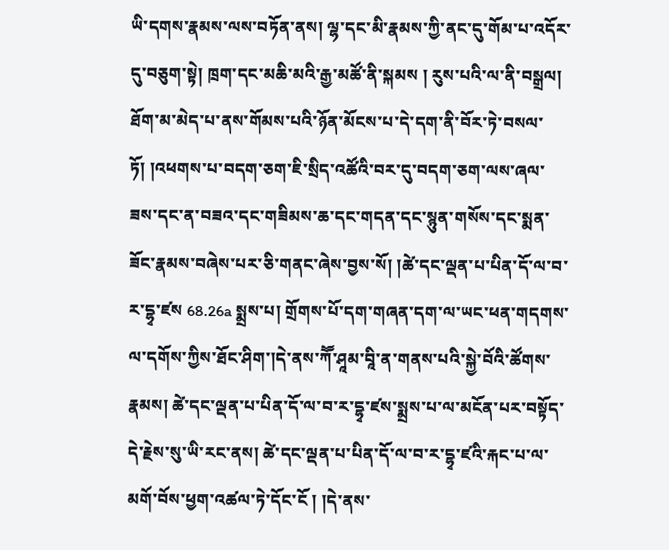ཡི་དགས་རྣམས་ལས་བཏོན་ནས། ལྷ་དང་མི་རྣམས་ཀྱི་ནང་དུ་གོམ་པ་འདོར་དུ་བཅུག་སྟེ། ཁྲག་དང་མཆི་མའི་རྒྱ་མཚོ་ནི་སྐམས ། རུས་པའི་ལ་ནི་བསྒྲལ། ཐོག་མ་མེད་པ་ནས་གོམས་པའི་ཉོན་མོངས་པ་དེ་དག་ནི་བོར་ཏེ་བསལ་ཏོ། །འཕགས་པ་བདག་ཅག་ཇི་སྲིད་འཚོའི་བར་དུ་བདག་ཅག་ལས་ཞལ་ཟས་དང་ན་བཟའ་དང་གཟིམས་ཆ་དང་གདན་དང་སྙུན་གསོས་དང་སྨན་ཟོང་རྣམས་བཞེས་པར་ཅི་གནང་ཞེས་བྱས་སོ། །ཚེ་དང་ལྡན་པ་པིན་དོ་ལ་བ་ར་དྷྭ་ཛས 68.26a སྨྲས་པ། གྲོགས་པོ་དག་གཞན་དག་ལ་ཡང་ཕན་གདགས་ལ་དགོས་ཀྱིས་ཐོང་ཤིག་།དེ་ནས་ཀཽ་ཤཱམ་བཱི་ན་གནས་པའི་སྐྱེ་བོའི་ཚོགས་རྣམས། ཚེ་དང་ལྡན་པ་པིན་དོ་ལ་བ་ར་དྷྭ་ཛས་སྨྲས་པ་ལ་མངོན་པར་བསྟོད་དེ་རྗེས་སུ་ཡི་རང་ནས། ཚེ་དང་ལྡན་པ་པིན་དོ་ལ་བ་ར་དྷྭ་ཛའི་རྐང་པ་ལ་མགོ་བོས་ཕྱག་འཚལ་ཏེ་དོང་ངོ ། །དེ་ནས་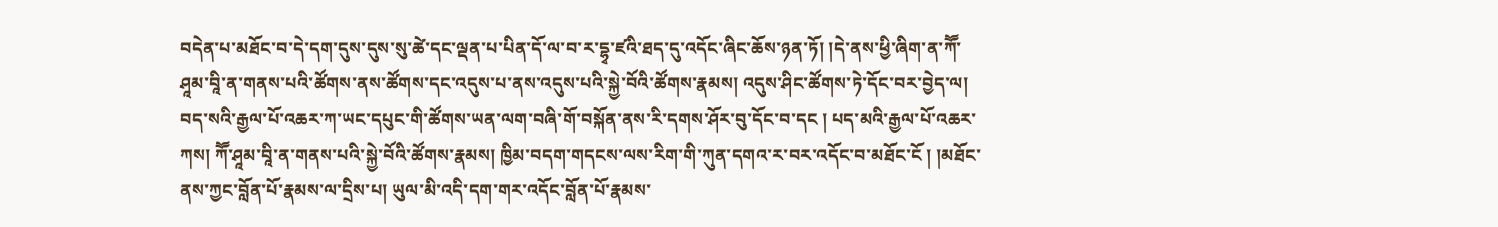བདེན་པ་མཐོང་བ་དེ་དག་དུས་དུས་སུ་ཚེ་དང་ལྡན་པ་པིན་དོ་ལ་བ་ར་དྷྭ་ཛའི་ཐད་དུ་འདོང་ཞིང་ཆོས་ཉན་ཏོ། །དེ་ནས་ཕྱི་ཞིག་ན་ཀཽ་ཤཱམ་བཱི་ན་གནས་པའི་ཚོགས་ནས་ཚོགས་དང་འདུས་པ་ནས་འདུས་པའི་སྐྱེ་བོའི་ཚོགས་རྣམས། འདུས་ཤིང་ཚོགས་ཏེ་དོང་བར་བྱེད་ལ། བད་སའི་རྒྱལ་པོ་འཆར་ཀ་ཡང་དཔུང་གི་ཚོགས་ཡན་ལག་བཞི་གོ་བསྐོན་ནས་རི་དགས་ཤོར་བུ་དོང་བ་དང ། པད་མའི་རྒྱལ་པོ་འཆར་ཀས། ཀཽ་ཤཱམ་བཱི་ན་གནས་པའི་སྐྱེ་བོའི་ཚོགས་རྣམས། ཁྱིམ་བདག་གདངས་ལས་རིག་གི་ཀུན་དགའ་ར་བར་འདོང་བ་མཐོང་ངོ ། །མཐོང་ནས་ཀྱང་བློན་པོ་རྣམས་ལ་དྲིས་པ། ཡུལ་མི་འདི་དག་གར་འདོང་བློན་པོ་རྣམས་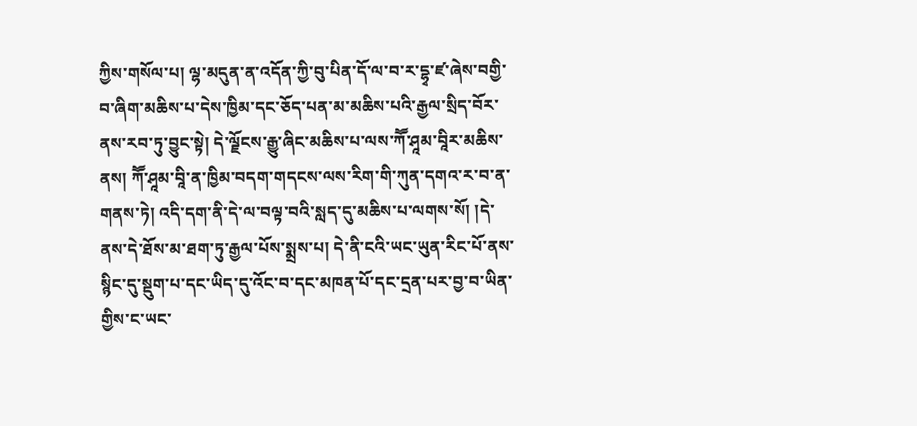ཀྱིས་གསོལ་པ། ལྷ་མདུན་ན་འདོན་ཀྱི་བུ་པིན་དོ་ལ་བ་ར་དྷྭ་ཛ་ཞེས་བགྱི་བ་ཞིག་མཆིས་པ་དེས་ཁྱིམ་དང་ཅོད་པན་མ་མཆིས་པའི་རྒྱལ་སྲིད་བོར་ནས་རབ་ཏུ་བྱུང་སྟེ། དེ་ལྗོངས་རྒྱུ་ཞིང་མཆིས་པ་ལས་ཀཽ་ཤཱམ་བཱིར་མཆིས་ནས། ཀཽ་ཤཱམ་བཱི་ན་ཁྱིམ་བདག་གདངས་ལས་རིག་གི་ཀུན་དགའ་ར་བ་ན་གནས་ཏེ། འདི་དག་ནི་དེ་ལ་བལྟ་བའི་སླད་དུ་མཆིས་པ་ལགས་སོ། །དེ་ནས་དེ་ཐོས་མ་ཐག་ཏུ་རྒྱལ་པོས་སྨྲས་པ། དེ་ནི་ངའི་ཡང་ཡུན་རིང་པོ་ནས་སྙིང་དུ་སྡུག་པ་དང་ཡིད་དུ་འོང་བ་དང་མཁན་པོ་དང་དྲན་པར་བྱ་བ་ཡིན་གྱིས་ང་ཡང་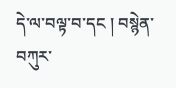དེ་ལ་བལྟ་བ་དང ། བསྙེན་བཀུར་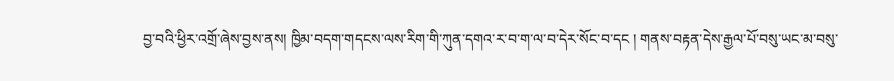བྱ་བའི་ཕྱིར་འགྲོ་ཞེས་བྱས་ནས། ཁྱིམ་བདག་གདངས་ལས་རིག་གི་ཀུན་དགའ་ར་བ་ག་ལ་བ་དེར་སོང་བ་དང ། གནས་བརྟན་དེས་རྒྱལ་པོ་བསུ་ཡང་མ་བསུ་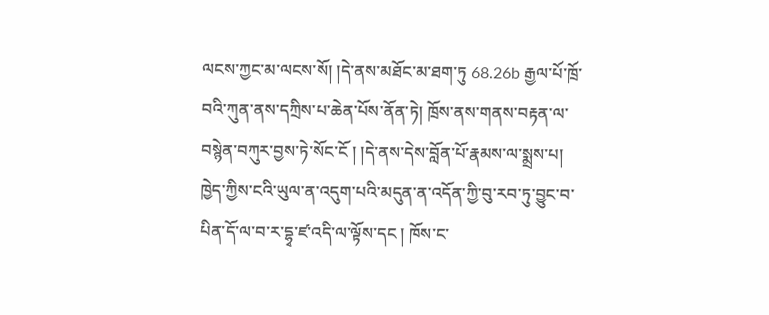ལངས་ཀྱང་མ་ལངས་སོ། །དེ་ནས་མཐོང་མ་ཐག་ཏུ 68.26b རྒྱལ་པོ་ཁྲོ་བའི་ཀུན་ནས་དཀྲིས་པ་ཆེན་པོས་ནོན་ཏེ། ཁྲོས་ནས་གནས་བརྟན་ལ་བསྙེན་བཀུར་བྱས་ཏེ་སོང་ངོ ། །དེ་ནས་དེས་བློན་པོ་རྣམས་ལ་སྨྲས་པ། ཁྱེད་ཀྱིས་ངའི་ཡུལ་ན་འདུག་པའི་མདུན་ན་འདོན་ཀྱི་བུ་རབ་ཏུ་བྱུང་བ་པིན་དོ་ལ་བ་ར་དྷྭ་ཛ་འདི་ལ་ལྟོས་དང ། ཁོས་ང་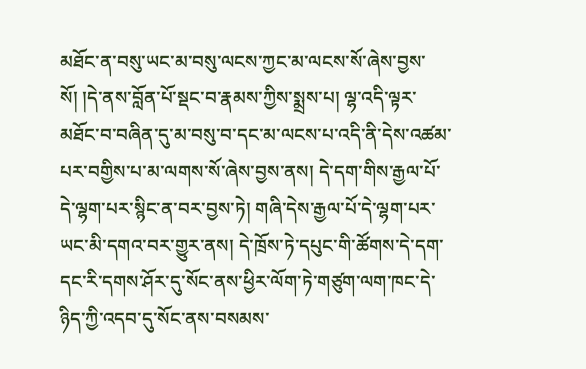མཐོང་ན་བསུ་ཡང་མ་བསུ་ལངས་ཀྱང་མ་ལངས་སོ་ཞེས་བྱས་སོ། །དེ་ནས་བློན་པོ་སྡང་བ་རྣམས་ཀྱིས་སྨྲས་པ། ལྷ་འདི་ལྟར་མཐོང་བ་བཞིན་དུ་མ་བསུ་བ་དང་མ་ལངས་པ་འདི་ནི་དེས་འཚམ་པར་བགྱིས་པ་མ་ལགས་སོ་ཞེས་བྱས་ནས། དེ་དག་གིས་རྒྱལ་པོ་དེ་ལྷག་པར་སྙིང་ན་བར་བྱས་ཏེ། གཞི་དེས་རྒྱལ་པོ་དེ་ལྷག་པར་ཡང་མི་དགའ་བར་གྱུར་ནས། དེ་ཁྲོས་ཏེ་དཔུང་གི་ཚོགས་དེ་དག་དང་རི་དགས་ཤོར་དུ་སོང་ནས་ཕྱིར་ལོག་ཏེ་གཙུག་ལག་ཁང་དེ་ཉིད་ཀྱི་འདབ་དུ་སོང་ནས་བསམས་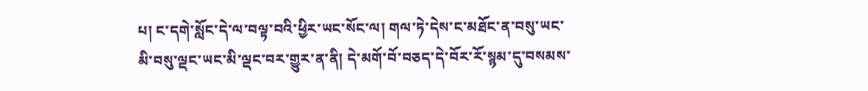པ། ང་དགེ་སློང་དེ་ལ་བལྟ་བའི་ཕྱིར་ཡང་སོང་ལ། གལ་ཏེ་དེས་ང་མཐོང་ན་བསུ་ཡང་མི་བསུ་ལྡང་ཡང་མི་ལྡང་བར་གྱུར་ན་ནི། དེ་མགོ་བོ་བཅད་དེ་བོར་རོ་སྙམ་དུ་བསམས་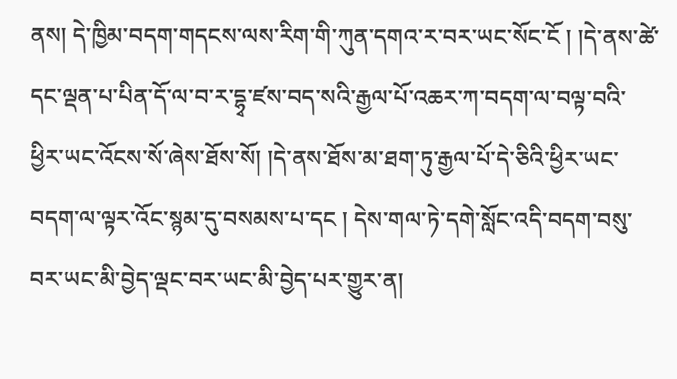ནས། དེ་ཁྱིམ་བདག་གདངས་ལས་རིག་གི་ཀུན་དགའ་ར་བར་ཡང་སོང་ངོ ། །དེ་ནས་ཚེ་དང་ལྡན་པ་པིན་དོ་ལ་བ་ར་དྷྭ་ཛས་བད་སའི་རྒྱལ་པོ་འཆར་ཀ་བདག་ལ་བལྟ་བའི་ཕྱིར་ཡང་འོངས་སོ་ཞེས་ཐོས་སོ། །དེ་ནས་ཐོས་མ་ཐག་ཏུ་རྒྱལ་པོ་དེ་ཅིའི་ཕྱིར་ཡང་བདག་ལ་ལྟར་འོང་སྙམ་དུ་བསམས་པ་དང ། དེས་གལ་ཏེ་དགེ་སློང་འདི་བདག་བསུ་བར་ཡང་མི་བྱེད་ལྡང་བར་ཡང་མི་བྱེད་པར་གྱུར་ན།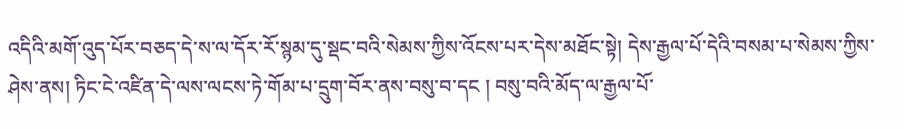འདིའི་མགོ་འུད་པོར་བཅད་དེ་ས་ལ་དོར་རོ་སྙམ་དུ་སྡང་བའི་སེམས་ཀྱིས་འོངས་པར་དེས་མཐོང་སྟེ། དེས་རྒྱལ་པོ་དེའི་བསམ་པ་སེམས་ཀྱིས་ཤེས་ནས། ཏིང་ངེ་འཛིན་དེ་ལས་ལངས་ཏེ་གོམ་པ་དྲུག་བོར་ནས་བསུ་བ་དང ། བསུ་བའི་མོད་ལ་རྒྱལ་པོ་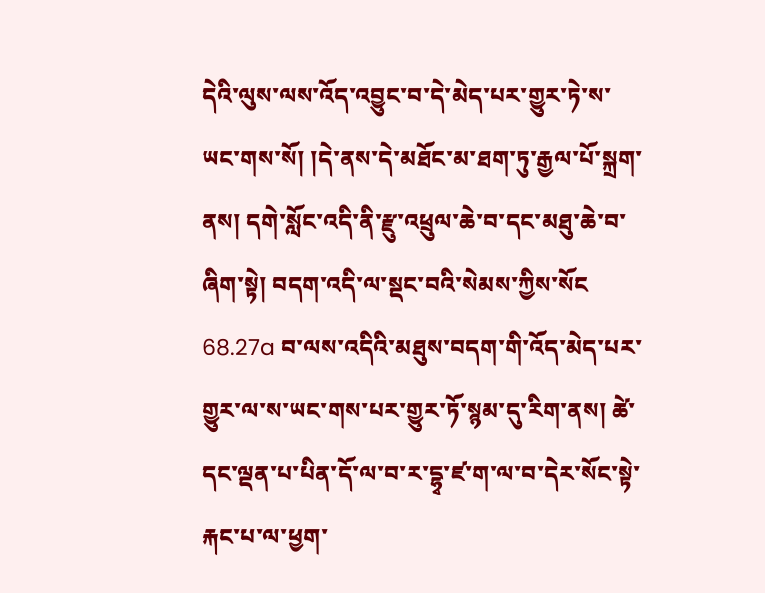དེའི་ལུས་ལས་འོད་འབྱུང་བ་དེ་མེད་པར་གྱུར་ཏེ་ས་ཡང་གས་སོ། །དེ་ནས་དེ་མཐོང་མ་ཐག་ཏུ་རྒྱལ་པོ་སྐྲག་ནས། དགེ་སློང་འདི་ནི་རྫུ་འཕྲུལ་ཆེ་བ་དང་མཐུ་ཆེ་བ་ཞིག་སྟེ། བདག་འདི་ལ་སྡང་བའི་སེམས་ཀྱིས་སོང 68.27a བ་ལས་འདིའི་མཐུས་བདག་གི་འོད་མེད་པར་གྱུར་ལ་ས་ཡང་གས་པར་གྱུར་ཏོ་སྙམ་དུ་རིག་ནས། ཚེ་དང་ལྡན་པ་པིན་དོ་ལ་བ་ར་དྷྭ་ཛ་ག་ལ་བ་དེར་སོང་སྟེ་རྐང་པ་ལ་ཕྱག་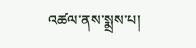འཚལ་ནས་སྨྲས་པ།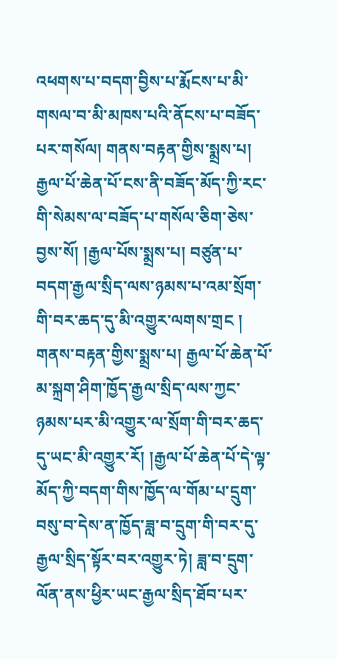འཕགས་པ་བདག་བྱིས་པ་རྨོངས་པ་མི་གསལ་བ་མི་མཁས་པའི་ནོངས་པ་བཟོད་པར་གསོལ། གནས་བརྟན་གྱིས་སྨྲས་པ། རྒྱལ་པོ་ཆེན་པོ་ངས་ནི་བཟོད་མོད་ཀྱི་རང་གི་སེམས་ལ་བཟོད་པ་གསོལ་ཅིག་ཅེས་བྱས་སོ། །རྒྱལ་པོས་སྨྲས་པ། བཙུན་པ་བདག་རྒྱལ་སྲིད་ལས་ཉམས་པ་འམ་སྲོག་གི་བར་ཆད་དུ་མི་འགྱུར་ལགས་གྲང ། གནས་བརྟན་གྱིས་སྨྲས་པ། རྒྱལ་པོ་ཆེན་པོ་མ་སྐྲག་ཤིག་ཁྱོད་རྒྱལ་སྲིད་ལས་ཀྱང་ཉམས་པར་མི་འགྱུར་ལ་སྲོག་གི་བར་ཆད་དུ་ཡང་མི་འགྱུར་རོ། །རྒྱལ་པོ་ཆེན་པོ་དེ་ལྟ་མོད་ཀྱི་བདག་གིས་ཁྱོད་ལ་གོམ་པ་དྲུག་བསུ་བ་དེས་ན་ཁྱོད་ཟླ་བ་དྲུག་གི་བར་དུ་རྒྱལ་སྲིད་སྟོར་བར་འགྱུར་ཏེ། ཟླ་བ་དྲུག་ལོན་ནས་ཕྱིར་ཡང་རྒྱལ་སྲིད་ཐོབ་པར་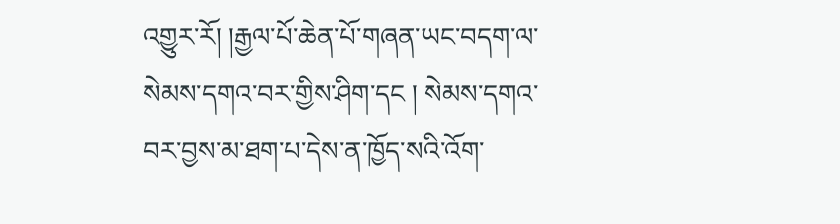འགྱུར་རོ། །རྒྱལ་པོ་ཆེན་པོ་གཞན་ཡང་བདག་ལ་སེམས་དགའ་བར་གྱིས་ཤིག་དང ། སེམས་དགའ་བར་བྱས་མ་ཐག་པ་དེས་ན་ཁྱོད་སའི་འོག་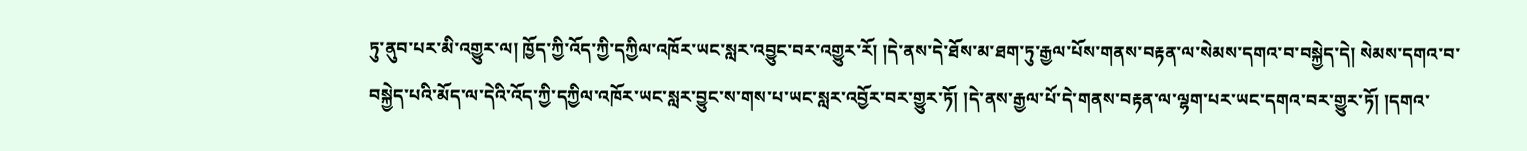ཏུ་ནུབ་པར་མི་འགྱུར་ལ། ཁྱོད་ཀྱི་འོད་ཀྱི་དཀྱིལ་འཁོར་ཡང་སླར་འབྱུང་བར་འགྱུར་རོ། །དེ་ནས་དེ་ཐོས་མ་ཐག་ཏུ་རྒྱལ་པོས་གནས་བརྟན་ལ་སེམས་དགའ་བ་བསྐྱེད་དེ། སེམས་དགའ་བ་བསྐྱེད་པའི་མོད་ལ་དེའི་འོད་ཀྱི་དཀྱིལ་འཁོར་ཡང་སླར་བྱུང་ས་གས་པ་ཡང་སླར་འབྱོར་བར་གྱུར་ཏོ། །དེ་ནས་རྒྱལ་པོ་དེ་གནས་བརྟན་ལ་ལྷག་པར་ཡང་དགའ་བར་གྱུར་ཏོ། །དགའ་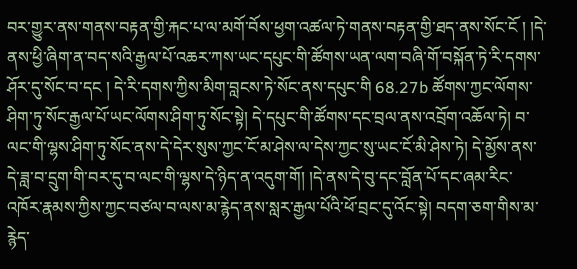བར་གྱུར་ནས་གནས་བརྟན་གྱི་རྐང་པ་ལ་མགོ་བོས་ཕྱག་འཚལ་ཏེ་གནས་བརྟན་གྱི་ཐད་ནས་སོང་ངོ ། །དེ་ནས་ཕྱི་ཞིག་ན་བད་སའི་རྒྱལ་པོ་འཆར་ཀས་ཡང་དཔུང་གི་ཚོགས་ཡན་ལག་བཞི་གོ་བསྐོན་ཏེ་རི་དགས་ཤོར་དུ་སོང་བ་དང ། དེ་རི་དགས་ཀྱིས་མིག་བླངས་ཏེ་སོང་ནས་དཔུང་གི 68.27b ཚོགས་ཀྱང་ལོགས་ཤིག་ཏུ་སོང་རྒྱལ་པོ་ཡང་ལོགས་ཤིག་ཏུ་སོང་སྟེ། དེ་དཔུང་གི་ཚོགས་དང་བྲལ་ནས་འབྲོག་འཆོལ་ཏེ། བ་ལང་གི་ལྷས་ཤིག་ཏུ་སོང་ནས་དེ་དེར་སུས་ཀྱང་ངོ་མ་ཤེས་ལ་དེས་ཀྱང་སུ་ཡང་ངོ་མི་ཤེས་ཏེ། དེ་མྱོས་ནས་དེ་ཟླ་བ་དྲུག་གི་བར་དུ་བ་ལང་གི་ལྷས་དེ་ཉིད་ན་འདུག་གོ། །དེ་ནས་དེ་བུ་དང་བློན་པོ་དང་ཞམ་རིང་འཁོར་རྣམས་ཀྱིས་ཀྱང་བཙལ་བ་ལས་མ་རྙེད་ནས་སླར་རྒྱལ་པོའི་ཕོ་བྲང་དུ་འོང་སྟེ། བདག་ཅག་གིས་མ་རྙེད་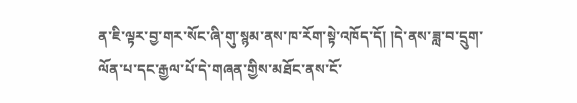ན་ཇི་ལྟར་བྱ་གར་སོང་ཞི་གུ་སྙམ་ནས་ཁ་རོག་སྟེ་འཁོད་དོ། །དེ་ནས་ཟླ་བ་དྲུག་ལོན་པ་དང་རྒྱལ་པོ་དེ་གཞན་གྱིས་མཐོང་ནས་ངོ་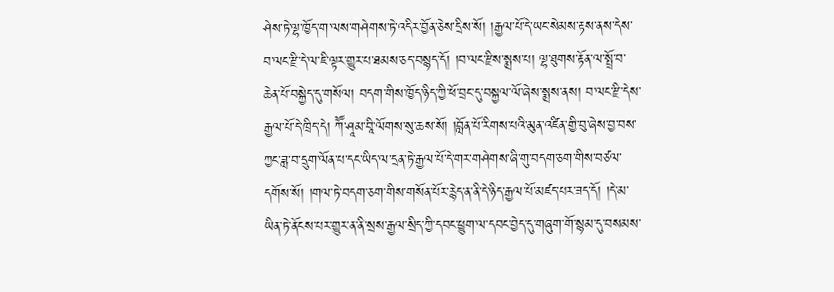ཤེས་ཏེ་ལྷ་ཁྱོད་ག་ལས་གཤེགས་ཏེ་འདིར་བྱོན་ཅེས་དྲིས་སོ། །རྒྱལ་པོ་དེ་ཡང་སེམས་རྟས་ནས་དེས་བ་ལང་རྫི་དེ་ལ་ཇི་ལྟར་གྱུར་པ་ཐམས་ཅད་བསྙད་དོ། །བ་ལང་རྫིས་སྨྲས་པ། ལྷ་ཐུགས་རྟོན་ལ་སྤྲོ་བ་ཆེན་པོ་བསྐྱེད་དུ་གསོལ། བདག་གིས་ཁྱོད་ཉིད་ཀྱི་ཕོ་བྲང་དུ་བསྐྱལ་ལོ་ཞེས་སྨྲས་ནས། བ་ལང་རྫི་དེས་རྒྱལ་པོ་དེ་ཁྲིད་དེ། ཀཽ་ཤཱམ་བཱི་ལོགས་སུ་ཆས་སོ། །བློན་པོ་རིགས་པའི་མུན་འཛིན་གྱི་བུ་ཞེས་བྱ་བས་ཀྱང་ཟླ་བ་དྲུག་ལོན་པ་དང་ཡིད་ལ་དྲན་ཏེ་རྒྱལ་པོ་དེ་གར་གཤེགས་ཞི་གུ་བདག་ཅག་གིས་བཙལ་དགོས་སོ། །གལ་ཏེ་བདག་ཅག་གིས་གསོན་པོར་རྙེད་ན་ནི་དེ་ཉིད་རྒྱལ་པོ་མཛད་པར་ཟད་དོ། །དེ་མ་ཡིན་ཏེ་ནོངས་པར་གྱུར་ན་ནི་སྲས་རྒྱལ་སྲིད་ཀྱི་དབང་ཕྱུག་ལ་དབང་བྱེད་དུ་གཞུག་གོ་སྙམ་དུ་བསམས་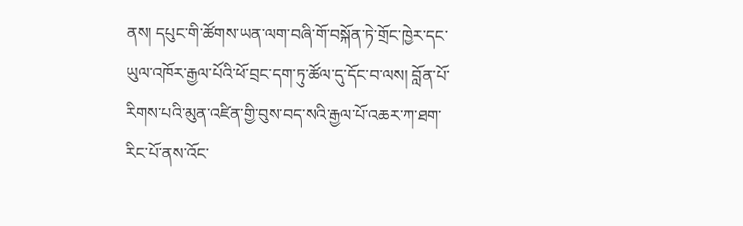ནས། དཔུང་གི་ཚོགས་ཡན་ལག་བཞི་གོ་བསྐོན་ཏེ་གྲོང་ཁྱེར་དང་ཡུལ་འཁོར་རྒྱལ་པོའི་ཕོ་བྲང་དག་ཏུ་ཚོལ་དུ་དོང་བ་ལས། བློན་པོ་རིགས་པའི་མུན་འཛིན་གྱི་བུས་བད་སའི་རྒྱལ་པོ་འཆར་ཀ་ཐག་རིང་པོ་ནས་འོང་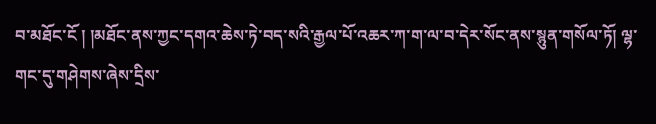བ་མཐོང་ངོ ། །མཐོང་ནས་ཀྱང་དགའ་ཆེས་ཏེ་བད་སའི་རྒྱལ་པོ་འཆར་ཀ་ག་ལ་བ་དེར་སོང་ནས་སྙུན་གསོལ་ཏོ། ལྷ་གང་དུ་གཤེགས་ཞེས་དྲིས་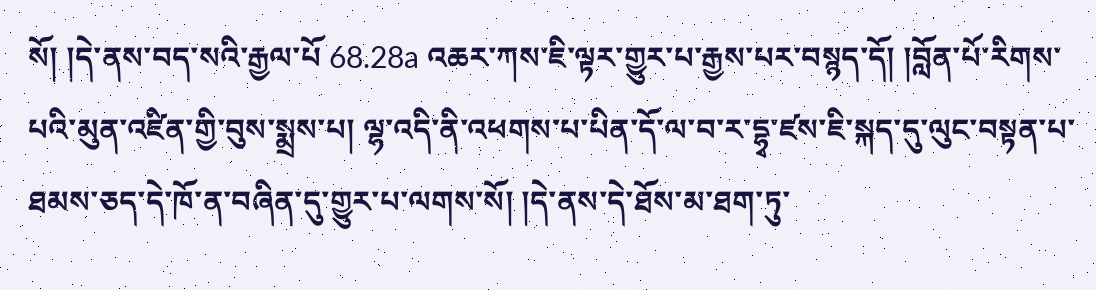སོ། །དེ་ནས་བད་སའི་རྒྱལ་པོ 68.28a འཆར་ཀས་ཇི་ལྟར་གྱུར་པ་རྒྱས་པར་བསྙད་དོ། །བློན་པོ་རིགས་པའི་མུན་འཛིན་གྱི་བུས་སྨྲས་པ། ལྷ་འདི་ནི་འཕགས་པ་པིན་དོ་ལ་བ་ར་དྷྭ་ཛས་ཇི་སྐད་དུ་ལུང་བསྟན་པ་ཐམས་ཅད་དེ་ཁོ་ན་བཞིན་དུ་གྱུར་པ་ལགས་སོ། །དེ་ནས་དེ་ཐོས་མ་ཐག་ཏུ་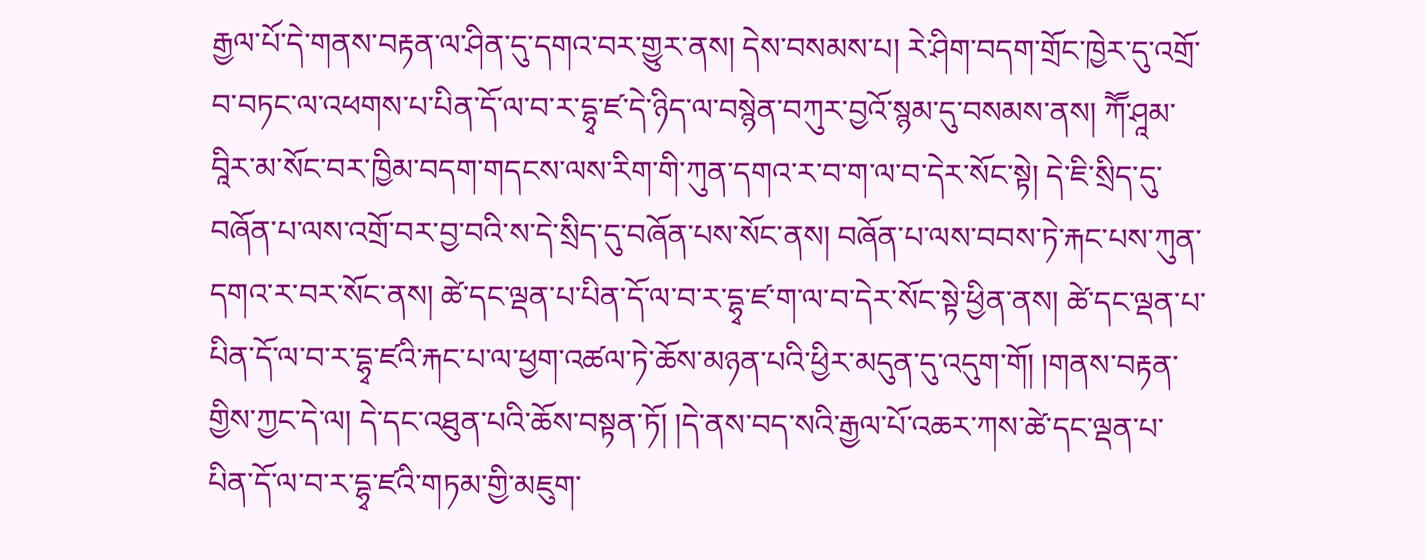རྒྱལ་པོ་དེ་གནས་བརྟན་ལ་ཤིན་དུ་དགའ་བར་གྱུར་ནས། དེས་བསམས་པ། རེ་ཤིག་བདག་གྲོང་ཁྱེར་དུ་འགྲོ་བ་བཏང་ལ་འཕགས་པ་པིན་དོ་ལ་བ་ར་དྷྭ་ཛ་དེ་ཉིད་ལ་བསྙེན་བཀུར་བྱའོ་སྙམ་དུ་བསམས་ནས། ཀཽ་ཤཱམ་བཱིར་མ་སོང་བར་ཁྱིམ་བདག་གདངས་ལས་རིག་གི་ཀུན་དགའ་ར་བ་ག་ལ་བ་དེར་སོང་སྟེ། དེ་ཇི་སྲིད་དུ་བཞོན་པ་ལས་འགྲོ་བར་བྱ་བའི་ས་དེ་སྲིད་དུ་བཞོན་པས་སོང་ནས། བཞོན་པ་ལས་བབས་ཏེ་རྐང་པས་ཀུན་དགའ་ར་བར་སོང་ནས། ཚེ་དང་ལྡན་པ་པིན་དོ་ལ་བ་ར་དྷྭ་ཛ་ག་ལ་བ་དེར་སོང་སྟེ་ཕྱིན་ནས། ཚེ་དང་ལྡན་པ་པིན་དོ་ལ་བ་ར་དྷྭ་ཛའི་རྐང་པ་ལ་ཕྱག་འཚལ་ཏེ་ཆོས་མཉན་པའི་ཕྱིར་མདུན་དུ་འདུག་གོ། །གནས་བརྟན་གྱིས་ཀྱང་དེ་ལ། དེ་དང་འཐུན་པའི་ཆོས་བསྟན་ཏོ། །དེ་ནས་བད་སའི་རྒྱལ་པོ་འཆར་ཀས་ཚེ་དང་ལྡན་པ་པིན་དོ་ལ་བ་ར་དྷྭ་ཛའི་གཏམ་གྱི་མཇུག་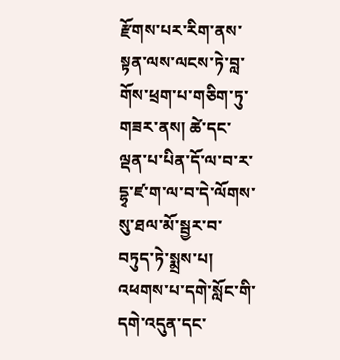རྫོགས་པར་རིག་ནས་སྟན་ལས་ལངས་ཏེ་བླ་གོས་ཕྲག་པ་གཅིག་ཏུ་གཟར་ནས། ཚེ་དང་ལྡན་པ་པིན་དོ་ལ་བ་ར་དྷྭ་ཛ་ག་ལ་བ་དེ་ལོགས་སུ་ཐལ་མོ་སྦྱར་བ་བཏུད་ཏེ་སྨྲས་པ། འཕགས་པ་དགེ་སློང་གི་དགེ་འདུན་དང་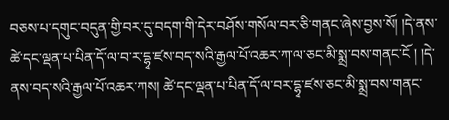བཅས་པ་དགུང་བདུན་གྱི་བར་དུ་བདག་གི་དེར་བཤོས་གསོལ་བར་ཅི་གནང་ཞེས་བྱས་སོ། །དེ་ནས་ཚེ་དང་ལྡན་པ་པིན་དོ་ལ་བ་ར་དྷྭ་ཛས་བད་སའི་རྒྱལ་པོ་འཆར་ཀ་ལ་ཅང་མི་སྨྲ་བས་གནང་ངོ ། །དེ་ནས་བད་སའི་རྒྱལ་པོ་འཆར་ཀས། ཚེ་དང་ལྡན་པ་པིན་དོ་ལ་བར་དྷྭ་ཛས་ཅང་མི་སྨྲ་བས་གནང་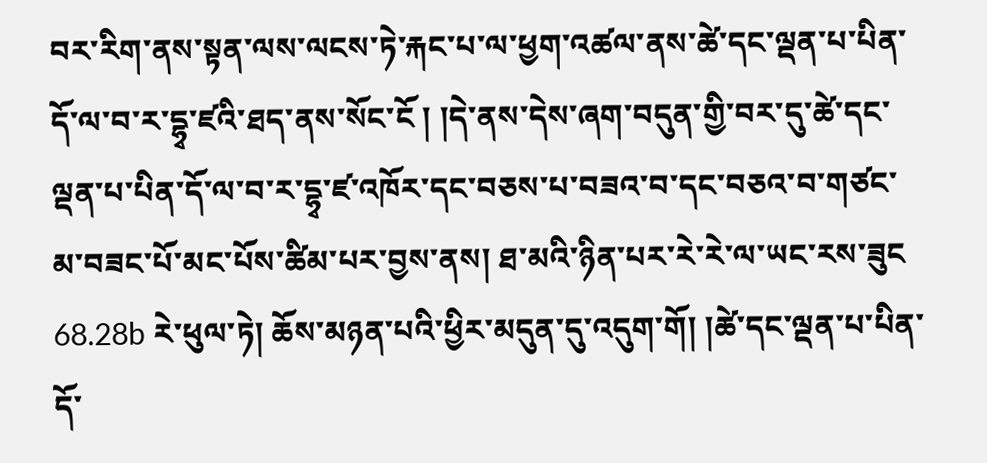བར་རིག་ནས་སྟན་ལས་ལངས་ཏེ་རྐང་པ་ལ་ཕྱག་འཚལ་ནས་ཚེ་དང་ལྡན་པ་པིན་དོ་ལ་བ་ར་དྷྭ་ཛའི་ཐད་ནས་སོང་ངོ ། །དེ་ནས་དེས་ཞག་བདུན་གྱི་བར་དུ་ཚེ་དང་ལྡན་པ་པིན་དོ་ལ་བ་ར་དྷྭ་ཛ་འཁོར་དང་བཅས་པ་བཟའ་བ་དང་བཅའ་བ་གཙང་མ་བཟང་པོ་མང་པོས་ཚིམ་པར་བྱས་ནས། ཐ་མའི་ཉིན་པར་རེ་རེ་ལ་ཡང་རས་ཟུང 68.28b རེ་ཕུལ་ཏེ། ཆོས་མཉན་པའི་ཕྱིར་མདུན་དུ་འདུག་གོ། །ཚེ་དང་ལྡན་པ་པིན་དོ་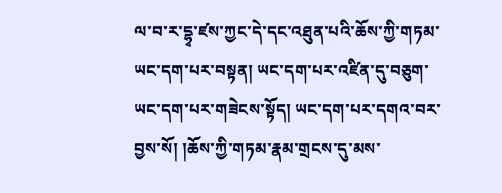ལ་བ་ར་དྷྭ་ཛས་ཀྱང་དེ་དང་འཐུན་པའི་ཆོས་ཀྱི་གཏམ་ཡང་དག་པར་བསྟན། ཡང་དག་པར་འཛིན་དུ་བཅུག་ཡང་དག་པར་གཟེངས་སྟོད། ཡང་དག་པར་དགའ་བར་བྱས་སོ། །ཆོས་ཀྱི་གཏམ་རྣམ་གྲངས་དུ་མས་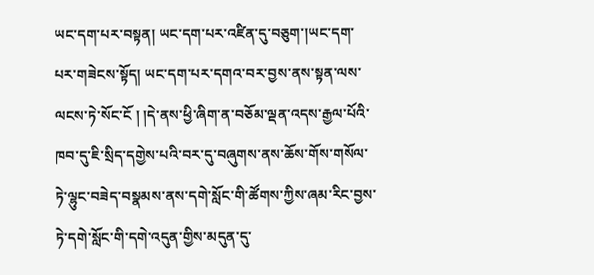ཡང་དག་པར་བསྟན། ཡང་དག་པར་འཛིན་དུ་བཅུག་།ཡང་དག་པར་གཟེངས་སྟོད། ཡང་དག་པར་དགའ་བར་བྱས་ནས་སྟན་ལས་ལངས་ཏེ་སོང་ངོ ། །དེ་ནས་ཕྱི་ཞིག་ན་བཅོམ་ལྡན་འདས་རྒྱལ་པོའི་ཁབ་དུ་ཇི་སྲིད་དགྱེས་པའི་བར་དུ་བཞུགས་ནས་ཆོས་གོས་གསོལ་ཏེ་ལྷུང་བཟེད་བསྣམས་ནས་དགེ་སློང་གི་ཚོགས་ཀྱིས་ཞམ་རིང་བྱས་ཏེ་དགེ་སློང་གི་དགེ་འདུན་གྱིས་མདུན་དུ་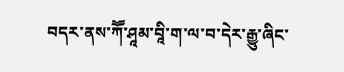བདར་ནས་ཀཽ་ཤཱམ་བཱི་ག་ལ་བ་དེར་རྒྱུ་ཞིང་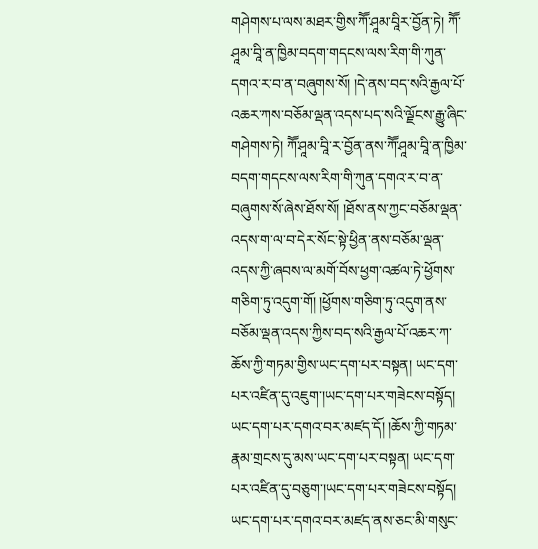གཤེགས་པ་ལས་མཐར་གྱིས་ཀཽ་ཤཱམ་བཱིར་བྱོན་ཏེ། ཀཽ་ཤཱམ་བཱི་ན་ཁྱིམ་བདག་གདངས་ལས་རིག་གི་ཀུན་དགའ་ར་བ་ན་བཞུགས་སོ། །དེ་ནས་བད་སའི་རྒྱལ་པོ་འཆར་ཀས་བཅོམ་ལྡན་འདས་པད་སའི་ལྗོངས་རྒྱུ་ཞིང་གཤེགས་ཏེ། ཀཽ་ཤཱམ་བཱི་ར་བྱོན་ནས་ཀཽ་ཤཱམ་བཱི་ན་ཁྱིམ་བདག་གདངས་ལས་རིག་གི་ཀུན་དགའ་ར་བ་ན་བཞུགས་སོ་ཞེས་ཐོས་སོ། །ཐོས་ནས་ཀྱང་བཅོམ་ལྡན་འདས་ག་ལ་བ་དེར་སོང་སྟེ་ཕྱིན་ནས་བཅོམ་ལྡན་འདས་ཀྱི་ཞབས་ལ་མགོ་བོས་ཕྱག་འཚལ་ཏེ་ཕྱོགས་གཅིག་ཏུ་འདུག་གོ། །ཕྱོགས་གཅིག་ཏུ་འདུག་ནས་བཅོམ་ལྡན་འདས་ཀྱིས་བད་སའི་རྒྱལ་པོ་འཆར་ཀ་ཆོས་ཀྱི་གཏམ་གྱིས་ཡང་དག་པར་བསྟན། ཡང་དག་པར་འཛིན་དུ་འཇུག་།ཡང་དག་པར་གཟེངས་བསྟོད། ཡང་དག་པར་དགའ་བར་མཛད་དོ། །ཆོས་ཀྱི་གཏམ་རྣམ་གྲངས་དུ་མས་ཡང་དག་པར་བསྟན། ཡང་དག་པར་འཛིན་དུ་བཅུག་།ཡང་དག་པར་གཟེངས་བསྟོད། ཡང་དག་པར་དགའ་བར་མཛད་ནས་ཅང་མི་གསུང་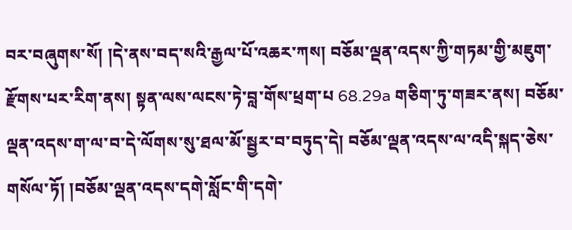བར་བཞུགས་སོ། །དེ་ནས་བད་སའི་རྒྱལ་པོ་འཆར་ཀས། བཅོམ་ལྡན་འདས་ཀྱི་གཏམ་གྱི་མཇུག་རྫོགས་པར་རིག་ནས། སྟན་ལས་ལངས་ཏེ་བླ་གོས་ཕྲག་པ 68.29a གཅིག་ཏུ་གཟར་ནས། བཅོམ་ལྡན་འདས་ག་ལ་བ་དེ་ལོགས་སུ་ཐལ་མོ་སྦྱར་བ་བཏུད་དེ། བཅོམ་ལྡན་འདས་ལ་འདི་སྐད་ཅེས་གསོལ་ཏོ། །བཅོམ་ལྡན་འདས་དགེ་སློང་གི་དགེ་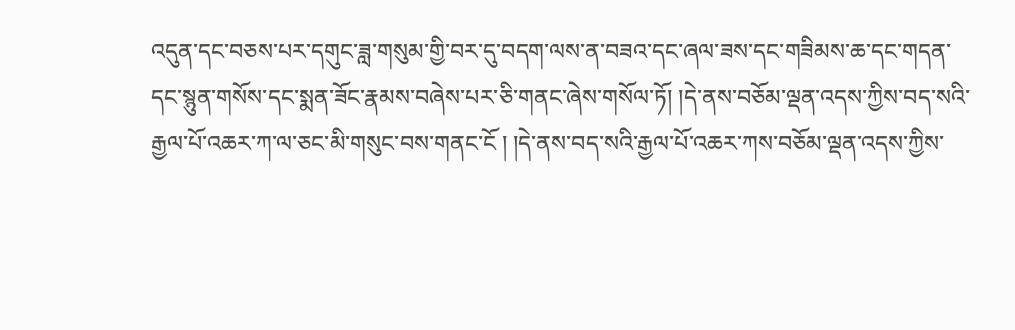འདུན་དང་བཅས་པར་དགུང་ཟླ་གསུམ་གྱི་བར་དུ་བདག་ལས་ན་བཟའ་དང་ཞལ་ཟས་དང་གཟིམས་ཆ་དང་གདན་དང་སྙུན་གསོས་དང་སྨན་ཟོང་རྣམས་བཞེས་པར་ཅི་གནང་ཞེས་གསོལ་ཏོ། །དེ་ནས་བཅོམ་ལྡན་འདས་ཀྱིས་བད་སའི་རྒྱལ་པོ་འཆར་ཀ་ལ་ཅང་མི་གསུང་བས་གནང་ངོ ། །དེ་ནས་བད་སའི་རྒྱལ་པོ་འཆར་ཀས་བཅོམ་ལྡན་འདས་ཀྱིས་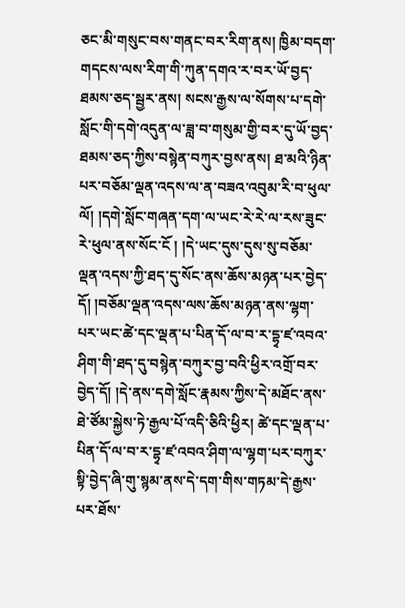ཅང་མི་གསུང་བས་གནང་བར་རིག་ནས། ཁྱིམ་བདག་གདངས་ལས་རིག་གི་ཀུན་དགའ་ར་བར་ཡོ་བྱད་ཐམས་ཅད་སྦྱར་ནས། སངས་རྒྱས་ལ་སོགས་པ་དགེ་སློང་གི་དགེ་འདུན་ལ་ཟླ་བ་གསུམ་གྱི་བར་དུ་ཡོ་བྱད་ཐམས་ཅད་ཀྱིས་བསྙེན་བཀུར་བྱས་ནས། ཐ་མའི་ཉིན་པར་བཅོམ་ལྡན་འདས་ལ་ན་བཟའ་འབུམ་རི་བ་ཕུལ་ལོ། །དགེ་སློང་གཞན་དག་ལ་ཡང་རེ་རེ་ལ་རས་ཟུང་རེ་ཕུལ་ནས་སོང་ངོ ། །དེ་ཡང་དུས་དུས་སུ་བཅོམ་ལྡན་འདས་ཀྱི་ཐད་དུ་སོང་ནས་ཆོས་མཉན་པར་བྱེད་དོ། །བཅོམ་ལྡན་འདས་ལས་ཆོས་མཉན་ནས་ལྷག་པར་ཡང་ཚེ་དང་ལྡན་པ་པིན་དོ་ལ་བ་ར་དྷྭ་ཛ་འབའ་ཤིག་གི་ཐད་དུ་བསྙེན་བཀུར་བྱ་བའི་ཕྱིར་འགྲོ་བར་བྱེད་དོ། །དེ་ནས་དགེ་སློང་རྣམས་ཀྱིས་དེ་མཐོང་ནས་ཐེ་ཙོམ་སྐྱེས་ཏེ་རྒྱལ་པོ་འདི་ཅིའི་ཕྱིར། ཚེ་དང་ལྡན་པ་པིན་དོ་ལ་བ་ར་དྷྭ་ཛ་འབའ་ཤིག་ལ་ལྷག་པར་བཀུར་སྟི་བྱེད་ཞི་གུ་སྙམ་ནས་དེ་དག་གིས་གཏམ་དེ་རྒྱས་པར་ཐོས་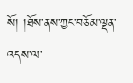སོ། །ཐོས་ནས་ཀྱང་བཅོམ་ལྡན་འདས་ལ་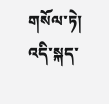གསོལ་ཏེ། འདི་སྐད་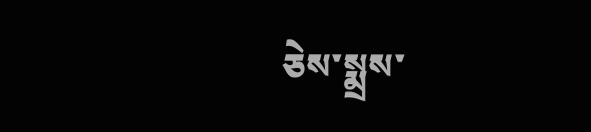ཅེས་སྨྲས་